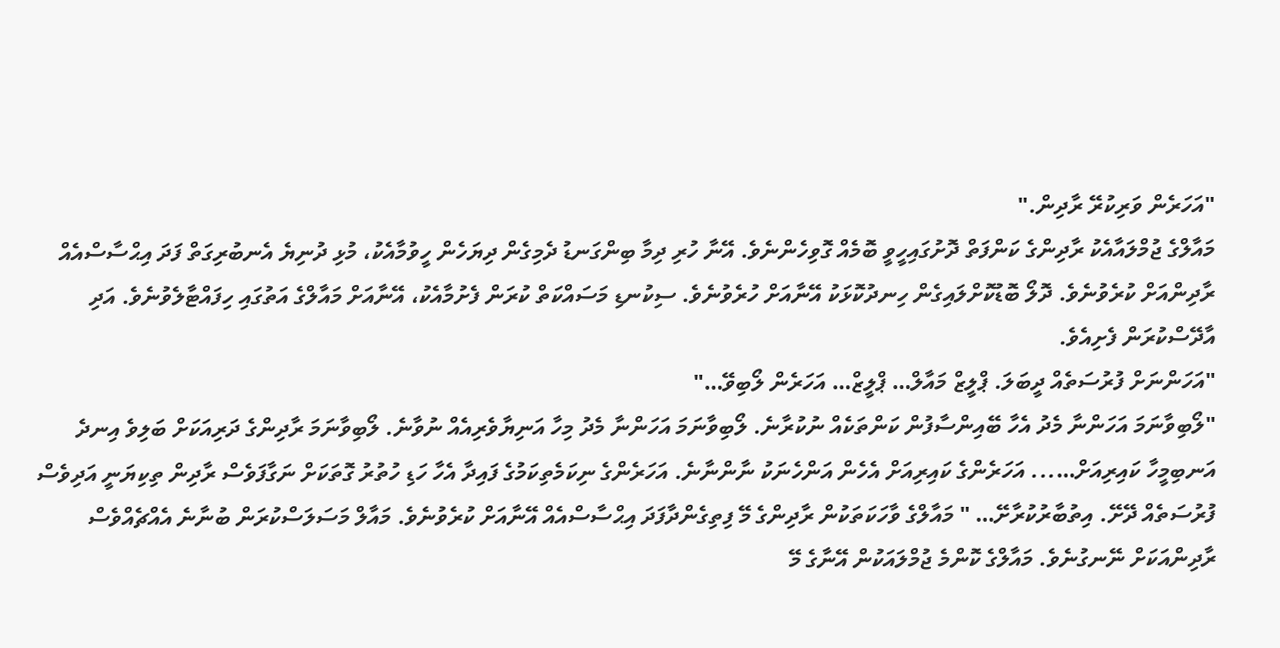"އަހަރެން ވަރިކުރޭ ރާދިން."
މައާލްގެ ޖުމްލައާއެކު ރާދިންގެ ކަންފަތް ދޮށުގައިހީވީ ބޮމެއް ގޮވިހެންނެވެ. އޭނާ ހުރި ދިމާ ބިންގަނޑު ދެމިގެން ދިޔަހެން ހީވުމާއެކު، މުޅި ދުނިޔެ އެނބުރިގަތް ފަދަ އިޙްސާސްއެއް ރާދިންއަށް ކުރެވުނެވެ. ދޮލޯ ބޮޑުކޮށްލައިގެން ހިނދުކޮޅަކު އޭނާއަށް ހުރެވުނެވެ. ސިކުނޑި މަސައްކަތް ކުރަން ފެށުމާއެކު، އޭނާއަށް މައާލްގެ އަތުގައި ހިފައްޓާލެވުނެވެ. އަދި އާދޭސްކުރަން ފެށިއެވެ.
"އަހަންނަށް ފުރުސަތެއް ދީބަލަ. ޕްލީޒް މައާލް… ޕްލީޒް… އަހަރެން ލޯބިވޭ…"
"ލޯބިވާނަމަ އަހަންނާ މެދު އެހާ ބޭއިންސާފުން ކަންތަކެއް ނުކުރާނެ. ލޯބިވާނަމަ އަހަންނާ މެދު މިހާ އަނިޔާވެރިއެއް ނުވާނެ. ލޯބިވާނަމަ ރާދިންގެ ދަރިއަކަށް ބަލިވެ އިނދެ އަނބިމީހާ ކައިރިއަށް…... އަހަރެންގެ ކައިރިއަށް އެހެން އަންހެނަކު ނާންނާނެ. އަހަރެންގެ ނިކަމެތިކަމުގެ ފައިދާ އެހާ ހަޑި ހުތުރު ގޮތަކަށް ނަގާފަވެސް ރާދިން ތިކިޔަނީ އަދިވެސް ފުރުސަތެއް ދޭށޭ. އިތުބާރުކުރާށޭ… " މައާލްގެ ވާހަކަތަކުން ރާދިންގެ މޭ ފިތިގެންދާފަދަ އިޙްސާސްއެއް އޭނާއަށް ކުރެވުނެވެ. މައާލް މަސަލަސްކުރަން ބުނާނެ އެއްޗެއްވެސް ރާދިންއަކަށް ނޭނގުނެވެ. މައާލްގެ ކޮންމެ ޖުމްލައަކުން އޭނާގެ މޭ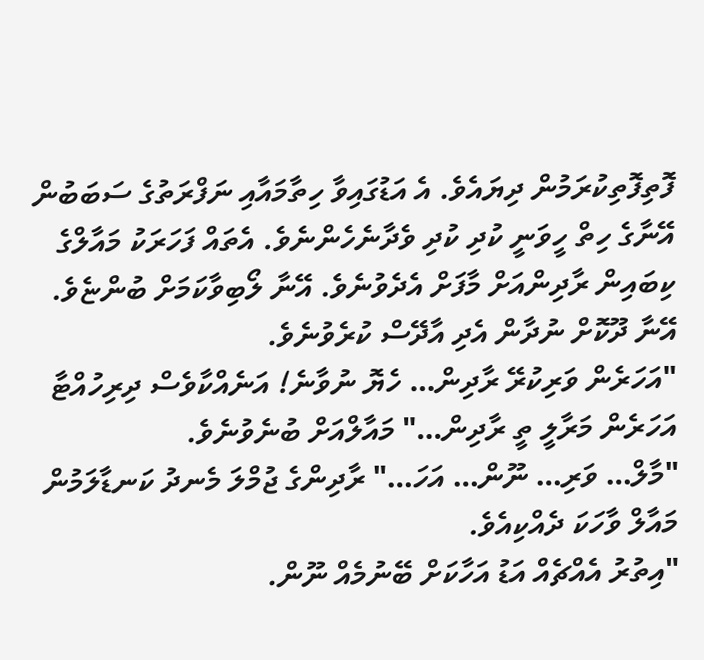ފޮތިފޮތިކުރަމުން ދިޔައެވެ. އެ އަޑުގައިވާ ހިތާމައާއި ނަފްރަތުގެ ސަބަބުން އޭނާގެ ހިތް ހީވަނީ ކުދި ކުދި ވެދާނެހެންނެވެ. އެތައް ފަހަރަކު މައާލްގެ ކިބައިން ރާދިންއަށް މާފަށް އެދެވުނެވެ. އޭނާ ލޯބިވާކަމަށް ބުންޏެވެ. އޭނާ ދޫކޮށް ނުދާން އެދި އާދޭސް ކުރެވުނެވެ.
"އަހަރެން ވަރިކުރޭ ރާދިން… ހެޔޮ ނުވާނެ! އަނެއްކާވެސް ދިރިހުއްޓާ އަހަރެން މަރާލީ ތީ ރާދިން…" މައާލްއަށް ބުނެވުނެވެ.
"މާލް… ވަރި… ނޫން… އަހަ…" ރާދިންގެ ޖުމްލަ މެނދު ކަނޑާލަމުން މައާލް ވާހަކަ ދެއްކިއެވެ.
"އިތުރު އެއްޗެއް އަޑު އަހާކަށް ބޭނުމެއް ނޫން.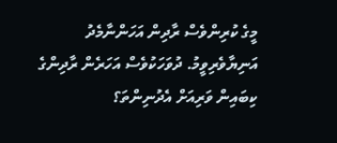މީގެ ކުރިންވެސް ރާދިން އަހަންނާމެދު އަނިޔާވެރިވީމު. ދުވަހަކުވެސް އަހަރެން ރާދިންގެ ކިބައިން ވަރިއަށް އެދުނިންތަ؟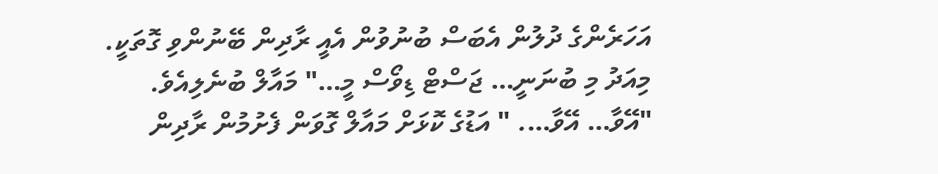އަހަރެންގެ ދުލުން އެބަސް ބުނުވުން އެއީ ރާދިން ބޭނުންވި ގޮތަކީ. މިއަދު މި ބުނަނީ… ޖަސްޓް ޑިވޯސް މީ…" މައާލް ބުނެލިއެވެ.
"އޭވާ… އޭވާ…. " އަޑުގެ ކޮޅަށް މައާލް ގޮވަން ފެށުމުން ރާދިން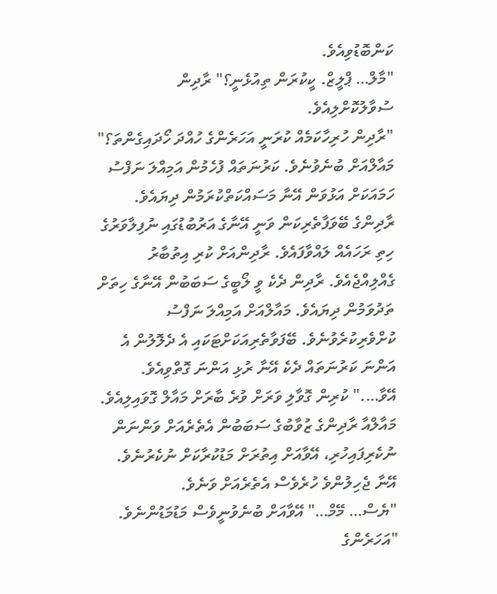ކަންބޮޑުވިއެވެ.
"މާލް… ޕްލީޒް. ކީކުރަން ތިއުޅެނީ؟" ރާދިން ސުވާލުކޮށްލިއެވެ.
"ރާދިން ހުރިހާކަމެއް ކުރަނީ އަހަރެންގެ ހުއްދަ ހޯދައިގެންތަ؟" މައާލްއަށް ބުނެވުނެވެ. ކަރުނަތައް ފުހެމުން އަމިއްލަ ނަފްސު ހަމައަކަށް އަޅުވަން އޭނާ މަސައްކަތްކުރަމުން ދިޔައެވެ. ރާދިންގެ ބޭވަފާތެރިކަން ވަނީ އޭނާގެ އަރުބުޑުގައި ނުފިލާވަރުގެ ހިތި ރަހައެއް ލައްވާފައެވެ. ރާދިންއަށް ކުރި އިތުބާރު ގެއްލިއްޖެއެވެ. ރާދިން ދެކެ ވީ ލޯބީގެ ސަބަބުން އޭނާގެ ހިތަށް ތަދުވަމުން ދިޔައެވެ. މައާލްއަށް އަމިއްލަ ނަފްސު ކުށްވެރިކުރެވުނެވެ. ބޭފަވާތެރިއަކަށްޓަކައި އެ ދެލޮލުން އެ އަންނަ ކަރުނަތައް ދެކެ އޭނާ ރުޅި އަންނަ ގޮތްވިއެވެ.
އޭވާ…." ކުރިން ގޮވާލި ވަރަށް ވުރެ ބާރަށް މައާލް ގޮވައިލިއެވެ.
މައާލްއާ ރާދިންގެ ޒުވާބުގެ ސަބަބުން އެތެރެއަށް ވަންނަން ނުކެރިފައިހުރި، އޭވާއަށް އިތުރަށް މަޑުކުރާކަށް ނުކެރުނެވެ. އޭނާ ޖެހިލުންވެ ހުރެވެސް އެތެރެއަށް ވަނެވެ.
"ޔެސް… މޭމް…" އޭވާއަށް ބުނެވުނީވެސް މަޑުމަޑުންނެވެ.
"އަހަރެންގެ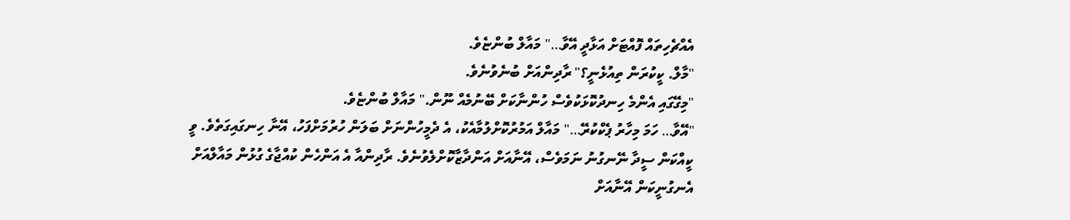އެއްޗެހިތައް ފޮއްޓަށް އަޅާދީ އޭވާ…" މައާލް ބުންޏެވެ.
"މާލް. ކީކުރަން ތިއުޅެނީ؟" ރާދިންއަށް ބުނެވުނެވެ.
"މިގޭގައި އެންމެ ހިނދުކޮޅަކުވެސް ހުންނާކަށް ބޭނުމެއް ނޫން." މައާލް ބުންޏެވެ.
"އޭވާ… ހަމަ މިހާރު ޕެކްކުރޭ…" މައާލް އަމުރުކޮށްލުމާއެކު، އެ ދެމީހުންނަށް ބަލަން ހުރުމަށްފަހު، އޭނާ ހިނގައިގަތެވެ. ވީ ކީއްކަން ސީދާ ނޭނގުނު ނަމަވެސް، އޭނާއަށް އަންދާޒާކޮށްލެވުނެވެ. ރާދިންއާ އެ އަންހެން ކުއްޖާގެ ގުޅުން މައާލްއަށް އެނގުނީކަން އޭނާއަށް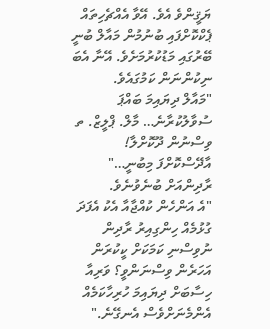ޔަޤީންވެ އެވެ. އޭވާ އެއްޗެހިތައް ޕެކްކޮށްފައި ބުނުމުން މައާލް ބުނީ ބޭރުގައި މަޑުކުރުމަށެވެ. އޭނާ އެބަ ނިކުންނަން ކަމުގައެވެ.
"މައާލް ދިޔައިމަ ބައްޕަ ސުވާލުކުރާނެ… މާލް. ޕްލީޒް. ތ ވިސްނުން ދޫކޮށްލާ! އާދޭސްކޮށްފަ މިބުނީ…" ރާދިންއަށް ބުނެވުނެވެ.
"އެ އަންހެން ކުއްޖާއާ އެކު އެފަދަ ގުޅުމެއް ހިންގިއިރު ރާދިން ނުވިސްނި ކަމަކަށް ކީކުރަން އަހަރެން ވިސްނަންވީ؟ ވަރިއާ ހިސާބަށް ދިޔައިމަ ހުރިހާކަމެއް އެންމެނަށްވެސް އެނގޭނެ."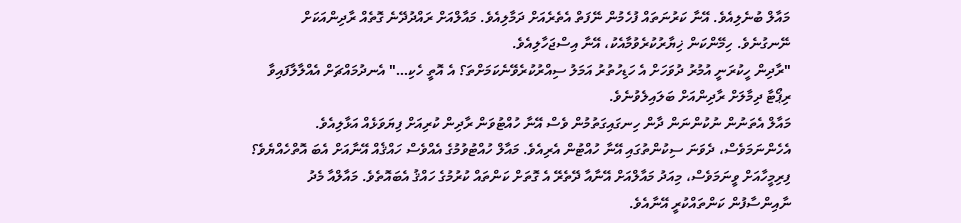މައާލް ބުނެލިއެވެ. އޭނާ ކަރުނަތައް ފުހެމުން ނޭފަތް އެތެރެއަށް ދަމާލިއެވެ. މައާލްއަށް ރައްދުދޭނެ ގޮތެއް ރާދިންއަކަށް ނޭނގުނެވެ. ހިމޭންކަން ޚިޔާރުކުރެވުމާއެކު، އޭނާ އިސްޖަހާލިއެވެ.
"ރާދިން ހީކުރަނީ އުމުރު ދުވަހަށް އެ ހަޑިހުތުރު އަމަލު ސިއްރުކުރެވޭނެކަމަށްތަ؟ އެ އޮތީ ހެކި…" އެނދުމައްޗަށް އެއްލާލާފައިވާ ރިޕޯޓާ ދިމާލަށް ރާދިންއަށް ބަލައިލެވުނެވެ.
މައާލް އެތަނުން ނުކުންނަން ދާން ހިނގައިގަތުމުން ވެސް އޭނާ ހުއްޓުވަން ރާދިން ކުރިއަށް ފިޔަވަޅެއް އަޅާލިއެވެ. އެހެންނަމަވެސް، ދެވަނަ ސިކުންތުގައި އޭނާ ހުއްޓުން އެރިއެވެ. މައާލް ހުއްޓުވުމުގެ އެއްވެސް ހައްޤެއް އޭނާއަށް އެބަ އޮތްހެއްޔެވެ؟ ފިރިމީހާއަށް ވީނަމަވެސް، މިއަދު މައާލްއަށް އޭނާއާ ދޭތެރޭ އެ ގޮތަށް ކަންތައް ކުރުމުގެ ހައްޤު އެބައޮތެވެ. މައާލްއާ މެދު ނާއިންސާފުން ކަންތައްކުރީ އޭނާއެވެ.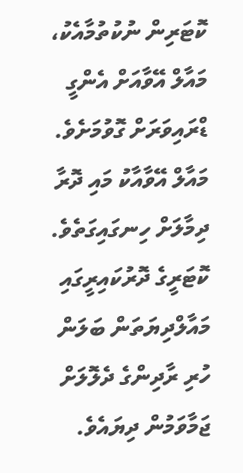ކޮޓަރިން ނުކުތުމާއެކު، މައާލް އޭވާއަށް އެންގީ ޑްރައިވަރަށް ގޮވުމަށެވެ. މައާލް އޭވާއާކު މައި ދޮރާ ދިމާލަށް ހިނގައިގަތެވެ. ކޮޓަރީގެ ދޮރުކައިރީގައި މައާލްދިޔަތަން ބަލަން ހުރި ރާދިންގެ ދެލޮލަށް ޖަމާވަމުން ދިޔައެވެ.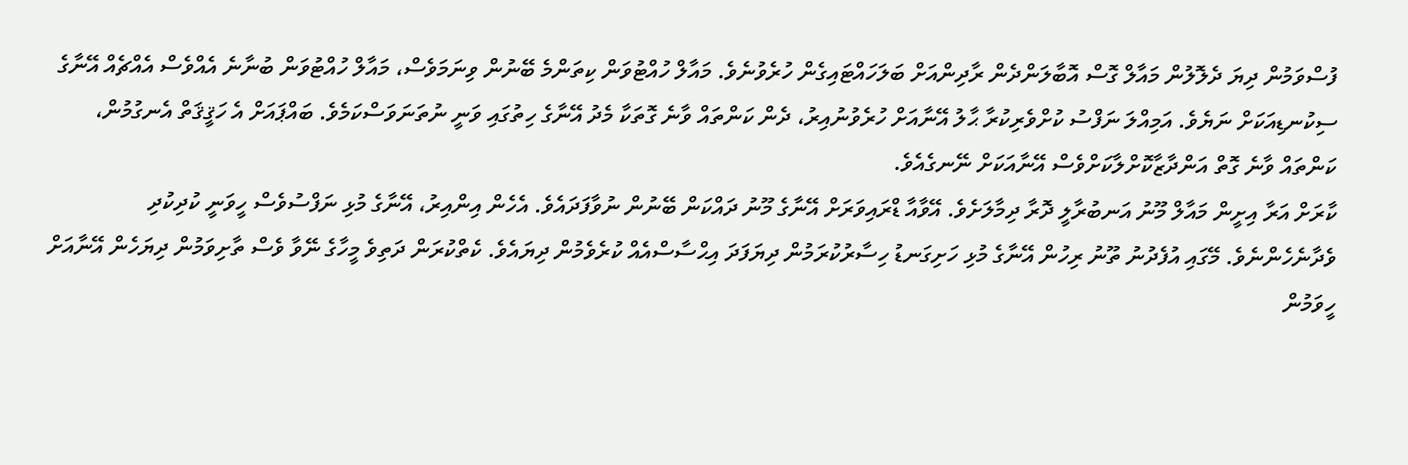ފުސްވަމުން ދިޔަ ދެލޮލުން މައާލް ގޮސް އޮބާލަންދެން ރާދިންއަށް ބަލަހައްޓައިގެން ހުރެވުނެވެ. މައާލް ހުއްޓުވަން ކިތަންމެ ބޭނުން ވިނަމަވެސް، މައާލް ހުއްޓުވަން ބުނާނެ އެއްވެސް އެއްޗެއް އޭނާގެ ސިކުނޑިއަކަށް ނަޔެވެ. އަމިއްލަ ނަފްސު ކުށްވެރިކުރާ ޙާލު އޭނާއަށް ހުރެވުނުއިރު، ދެން ކަންތައް ވާނެ ގޮތަކާ މެދު އޭނާގެ ހިތުގައި ވަނީ ނުތަނަވަސްކަމެވެ. ބައްޕައަށް އެ ހަޤީޤަތް އެނގުމުން، ކަންތައް ވާނެ ގޮތް އަންދާޒާކޮށްލާކަށްވެސް އޭނާއަކަށް ނޭނގެއެވެ.
ކާރަށް އަރާ އިށީން މައާލް މޫނު އަނބުރާލީ ދޮރާ ދިމާލަށެވެ. އޭވާއާ ޑްރައިވަރަށް އޭނާގެ މޫނު ދައްކަން ބޭނުން ނުވާފަދައެވެ. އެހެން އިންއިރު، އޭނާގެ މުޅި ނަފްސުވެސް ހީވަނީ ކުދިކުދި ވެދާނެހެންނެވެ. މޭގައި އުފެދުނު ތޫނު ރިހުން އޭނާގެ މުޅި ހަށިގަނޑު ހިސާރުކުރަމުން ދިޔަފަދަ އިޙްސާސްއެއް ކުރެވެމުން ދިޔައެވެ. ކެތްކުރަން ދަތިވެ މީހާގެ ނޭވާ ވެސް ތާށިވަމުން ދިޔަހެން އޭނާއަށް ހީވަމުން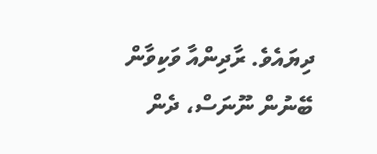ދިޔައެވެ. ރާދިންއާ ވަކިވާން ބޭނުން ނޫނަސް، ދެން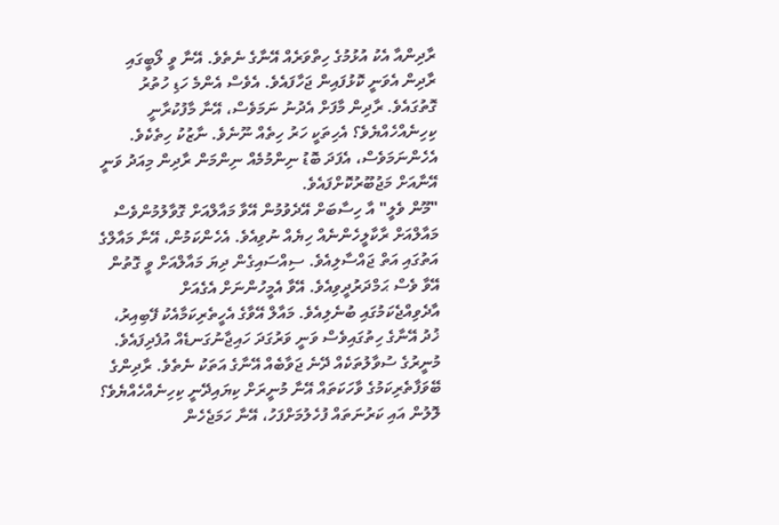ރާދިންއާ އެކު އުޅުމުގެ ހިތްވަރެއް އޭނާގެ ނެތެވެ. އޭނާ ވީ ލޯބީގައި ރާދިން އެވަނީ ކޮޅުފައިން ޖަހާފައެވެ. އެވެސް އެންމެ ހަޑި ހުތުރު ގޮތުގައެވެ. ރާދިން މާފަށް އެދުނު ނަމަވެސް، އޭނާ މާފުކުރާނީ ކިހިނެއްހެއްޔެވެ؟ އެހިތަކީ ހަރު ހިތެއް ނޫނެވެ. ނާޒުކު ހިތެކެވެ. އެހެންނަމަވެސް، އެފަދަ ބޮޑު ނިންމުމެއް ނިންމަން ރާދިން މިއަދު ވަނީ އޭނާއަށް މަޖުބޫރުކޮށްފައެވެ.
"މޫން ވެލީ" އާ ހިސާބަށް އޭދެވުމުން އޭވާ މައާލްއަށް ގޮވާލުމުންވެސް މައާލްއަށް ރާކާލީހެންނެއް ހިޔެއް ނުވިއެވެ. އެހެންކަމުން، އޭނާ މައާލްގެ އަތުގައި އަތް ޖައްސާލިއެވެ. ސިއްސައިގެން ދިޔަ މައާލްއަށް ވީ ގޮތުން އޭވާ ވެސް ޙަމްދަރުދީވިއެވެ. އޭވާ އެމީހުންނަށް އެގެއަށް އާދެވިއްޖެކަމުގައި ބުނެލިއެވެ. މައާލް އޭވާގެ އެހީތެރިކަމާއެކު ފޭބިއިރު، ޚުދު އޭނާގެ ހިތުގައިވެސް ވަނީ ވަރުގަދަ ހައިޖާނުގަނޑެއް އުފެދިފައެވެ. މުނީރުގެ ސުވާލުތަކެއް ދޭނެ ޖަވާބެއް އޭނާގެ އަތަކު ނެތެވެ. ރާދިންގެ ބޭވަފާތެރިކަމުގެ ވާހަކަތައް އޭނާ މުނީރަށް ކިޔައިދޭނީ ކިހިނެއްހެއްޔެވެ؟ ލޮލުން އައި ކަރުނަތައް ފުހެލުމަށްފަހު، އޭނާ ހަމަޖެހެން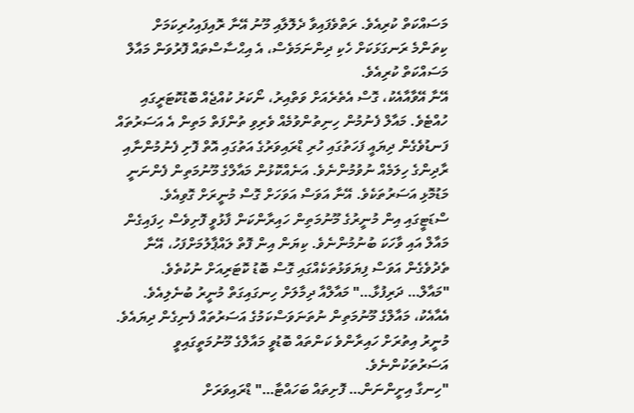މަސައްކަތް ކުރިއެވެ. ރަތްވެފައިވާ ދެލޮލާއި މޫނު އޭނާ ރޮއިފައިހުރިކަމަށް ކިތަންމެ ރަނގަޅަކަށް ހެކި ދިންނަމަވެސް، އެ އިޙްސާސްތައް ފޮރުވަން މައާލް މަސައްކަތް ކުރިއެވެ.
އޭނާ އޭވާއާއެކު، ގޮސް އެތެރެއަށް ވަތްއިރު، ނޯކަރު ކުއްޖެއް ބޮޑުކޮޓަރީގައި ހުއްޓެވެ. މައާލް ފެނުމުން ހިނިތުންވުމެއް ވެރިވި ތުންފަތް މަތިން އެ އަސަރުތައް ފަނޑުވެގެން ދިޔައީ ފަހަތުގައި ހުރި ޑްރައިވަރުގެ އަތުގައި އޮތް ފޮށި ފެނުމުންނާއި ރާދިންގެ ހިލަމެއް ނުވުމުންނެވެ. އަނެއްކޮޅުން މައާލްގެ މޫނުމަތިން ފެންނަނީ މަޑުމޮޅި އަސަރުތަކެވެ. އޭނާ އަވަސް އަވަހަށް ގޮސް މުނީރަށް ގޮވިއެވެ. ސްޑަޓީގައި އިން މުނީރުގެ މޫނުމަތިން ހައިރާންކަން ފާޅުވީ ފޮށިވެސް ހިފައިގެން މައާލް އައި ވާހަކަ ބުނުމުންނެވެ. ކިޔަން އިން ފޮތް ލައްޕާލުމަށްފަހު، އޭނާ ތެދުވެގެން އަވަސް ފިޔަވަޅުތަކެއްގައި ގޮސް ބޮޑު ކޮޓަރިއަށް ނުކުތެވެ.
"މައާލް… ދަރިފުޅާ…" މައާލްއާ ދިމާލަށް ހިނގައިގަތް މުނީރު ބުނެލިއެވެ. އެއާއެކު، މައާލްގެ މޫނުމަތިން ނުތަނަވަސްކަމުގެ އަސަރުތައް ފެނިގެން ދިޔައެވެ. މުނީރު އިތުރަށް ހައިރާންވެ ކަންތައް ބޮޑުވީ މައާލްގެ މޫނުމަތީގައިވީ އަސަރުތަކުންނެވެ.
"ހިނގާ އިށީންނަން… ފޮށިތައް ބަހައްޓާ…" ޑްރައިވަރަށް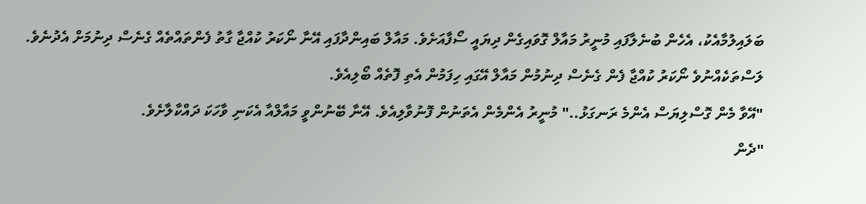ބަލައިލުމާއެކު، އެހެން ބުނެލާފައި މުނީރު މައާލް ގޮވައިގެން ދިޔައީ ސޯފާއަށެވެ. މައާލް ބައިންދާފައި އޭނާ ނޯކަރު ކުއްޖާ ގާތު ފެންތައްތެއް ގެނެސް ދިނުމަށް އެދުނެވެ. ލަސްތަކެއްނުވެ ނޯކަރު ކުއްޖާ ފެން ގެނެސް ދިނުމުން މައާލް އޭގައި ހިފަމުން އެތި ފޮތެއް ބޯލިއެވެ.
"އޭވާ މެން ގޮސްލިޔަސް އެންމެ ރަނގަޅު.." މުނީރު އެންމެން އެތަނުން ފޮނުވާލިއެވެ. އޭނާ ބޭނުންވީ މައާލްއާ އެކަނި ވާހަކަ ދައްކާލާށެވެ.
"ދެން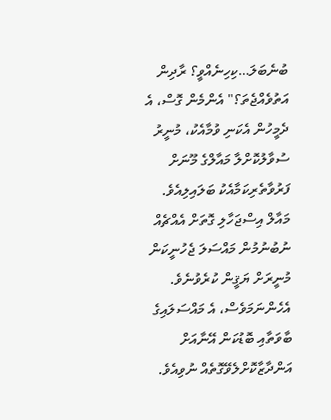ބުނެބަލަ…ކިހިނެއްވީ؟ ރާދިން އަތުވެއްޖެތަ؟" އެންމެން ގޮސް، އެ ދެމީހުން އެކަނި ވުމާއެކު، މުނީރު ސުވާލުކޮށްލާ މައާލްގެ މޫނަށް ފަރުވާތެރިކަމާއެކު ބަލައިލިއެވެ. މައާލް އިސްޖަހާލި ގޮތަށް އެއްޗެއް ނުބުނުމުން މައްސަލަ ޖެހުނީކަން މުނީރަށް ޔަޤީން ކުރެވުނެވެ. އެހެންނަމަވެސް، އެ މައްސަލައިގެ ބާވަތާއި ބޮޑުކަން އޭނާއަށް އަންދާޒާކޮށްލެވޭގޮތެއް ނުވިއެވެ.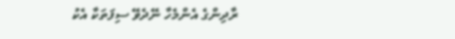ރާދިންގެ އެންމެހާ ނޭދެވޭ ސިފަތަކާ އެކު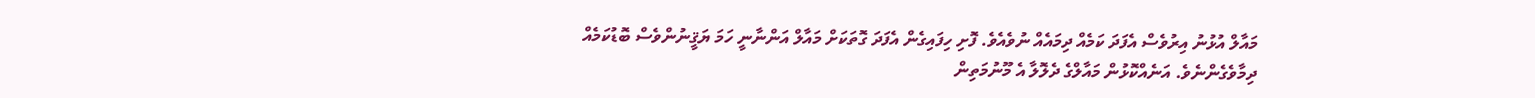މައާލް އުޅުނު އިރުވެސް އެފަދަ ކަމެއް ދިމައެއް ނުވެއެވެ. ފޮށި ހިފައިގެން އެފަދަ ގޮތަކަށް މައާލް އަންނާނީ ހަމަ ޔަޤީނުންވެސް ބޮޑުކަމެއް ދިމާވެގެންނެވެ. އަނެއްކޮޅުން މައާލްގެ ދެލޮލާ އެ މޫނުމަތިން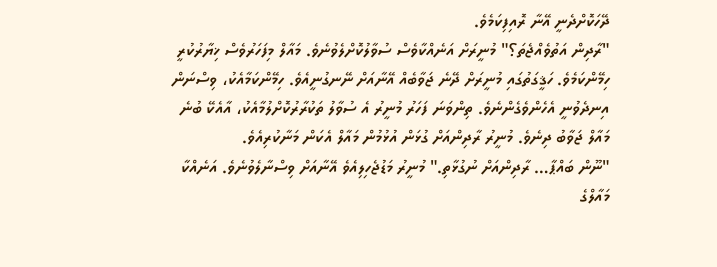ދޭހަކޮށްދެނީ އޭނާ ރޮއިފިކަމެވެ.
"ރާދިން އަތުވެއްޖެތަ؟" މުނީރަށް އަނެއްކާވެސް ސުވާލުކޮށްލެވުނެވެ. މައާލް މިފަހަރުވެސް ޚިޔާރުކުރީ ހިމޭންކަމެވެ. ހަޤީގަތުގައި މުނީރަށް ދޭނެ ޖަވާބެއް އޭނާއަށް ނޭނގުނީއެވެ. ހިމޭންކަމާއެކު، ވިސްނަން އިނދެވުނީ އެހެންވެގެންނެވެ. ތިންވަނަ ފަހަރު މުނީރު އެ ސުވާލު ތަކުރާރުކޮށްލުމާއެކު، އާއެކޭ ބުނެ މައާލް ޖަވާބު ދިނެވެ. މުނީރު ރާދިންއަށް ގުޅަން އުޅުމުން މައާލް އެކަން މަނާކުރިއެވެ.
"ނޫން ބައްޕާ… ރާދިންއަށް ނުގުޅާތި." މުނީރު މަޑުޖެހިލިއެވެ އޭނާއަށް ވިސްނާލެވުނެވެ. އަނެއްކާ މައާލްގެ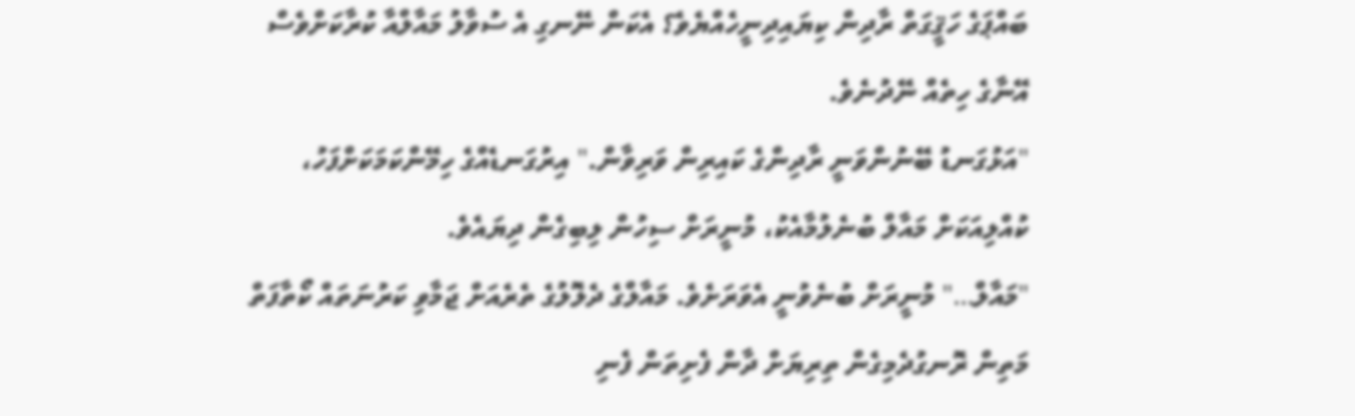ބައްޕަގެ ހަޤީގަތް ރާދިން ކިޔައިދިނީހެއްޔެވެ؟ އެކަން ނޭނގި އެ ސުވާލު މައާލްއާ ކުރާކަށްވެސް އޭނާގެ ހިތެއް ނޭދުނެވެ.
"އަޅުގަނޑު ބޭނުންވަނީ ރާދިންގެ ކައިރިން ވަރިވާން." އިރުގަނޑެއްގެ ހިމޭންކަމަކަށްފަހު، ކުއްލިއަކަށް މައާލް ބުނެލުމާއެކު، މުނީރަށް ސިހުން ލިބިގެން ދިޔައެވެ.
"މައާލް…" މުނީރަށް ބުނެވުނީ އެވަރަށެވެ. މައާލްގެ ދެލޮލުގެ ތެރެއަށް ޖަމާވި ކަރުނަތައް ކޯތާފަތް މަތިން ރޮނގުދެމިގެން ތިރިޔަށް ދާން ފެށިތަން ފެނި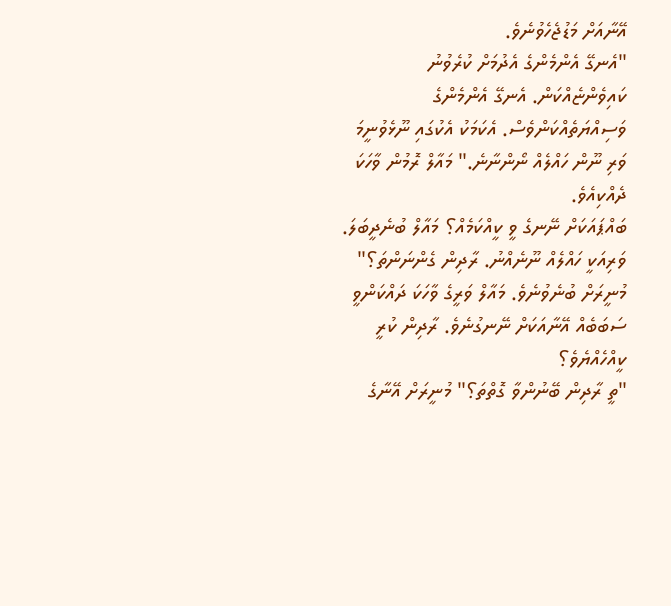އޭނާއަށް މަޑުޖެހެވުނެވެ.
"އެނގޭ އެންމެންގެ އެދުމަށް ކުރެވުނު ކައިވެންޏެއްކަން. އެނގޭ އެންމެންގެ ވަސިއްޔަތެއްކަންވެސް. އެކަމަކު އެކުގައި ނޫޅެވުނީމަ ވަރި ނޫން ހައްލެއް ނޯންނާނެ." މައާލް ރޮމުން ވާހަކަ ދެއްކިއެވެ.
ބައްޕައަކަށް ނޭނގެ ވީ ކީއްކަމެއް؟ މައާލް ބުނެދީބަލަ. ވަރިއަކީ ހައްލެއް ނޫނެއްނު. ރާދިން ގެންނަންތަ؟" މުނީރަށް ބުނެވުނެވެ. މައާލް ވަރީގެ ވާހަކަ ދައްކަންވީ ސަބަބެއް އޭނާއަކަށް ނޭނގުނެވެ. ރާދިން ކުރީ ކީއްހެއްޔެވެ؟
"ތީ ރާދިން ބޭނުންވާ ގޮތްތަ؟" މުނީރަށް އޭނާގެ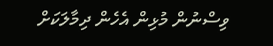ވިސްނުން މުޅިން އެހެން ދިމާލަކަށް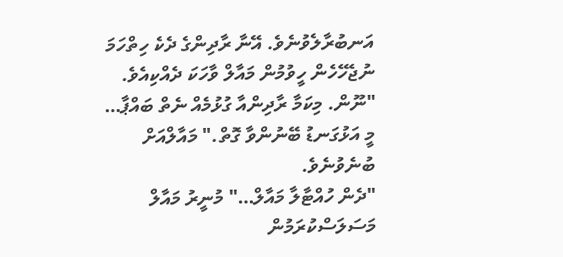އަނބުރާލެވުނެވެ. އޭނާ ރާދިންގެ ދެކެ ހިތްހަމަ ނުޖެހޭހެން ހީވުމުން މައާލް ވާހަކަ ދެއްކިއެވެ.
"ނޫން. މިކަމާ ރާދިންއާ ގުޅުމެއް ނެތް ބައްޕާ… މީ އަޅުގަނޑު ބޭނުންވާ ގޮތް." މައާލްއަށް ބުނެވުނެވެ.
"ދެން ހުއްޓާލާ މައާލް…" މުނީރު މައާލް މަސަލަސްކުރަމުން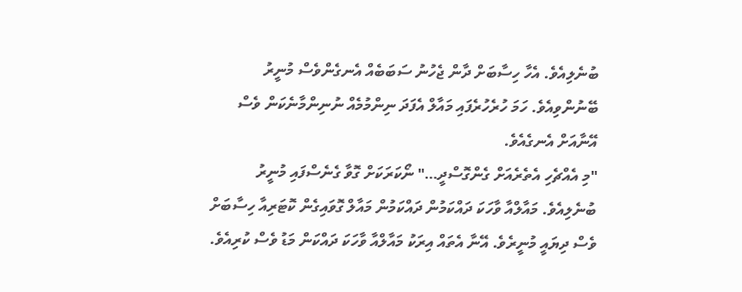ބުނެލިއެވެ. އެހާ ހިސާބަށް ދާން ޖެހުނު ސަބަބެއް އެނގެންވެސް މުނީރު ބޭނުންވިއެވެ. ހަމަ ހުރެހުރެފައި މައާލް އެފަދަ ނިންމުމެއް ނުނިންމާނެކަން ވެސް އޭނާއަށް އެނގެއެވެ.
"މި އެއްޗެހި އެތެރެއަށް ގެންގޮސްދީ…" ނޯކަރަކަށް ގޮވާ ގެނެސްފައި މުނީރު ބުނެލިއެވެ. މައާލްއާ ވާހަކަ ދައްކަމުން ދައްކަމުން މައާލް ގޮވައިގެން ކޮޓަރިއާ ހިސާބަށް ވެސް ދިޔައީ މުނީރެވެ. އޭނާ އެތައް އިރަކު މައާލްއާ ވާހަކަ ދައްކަން މަޑު ވެސް ކުރިއެވެ.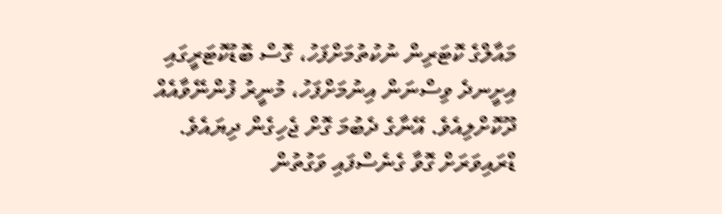މައާލްގެ ކޮޓަރިން ނުކުތުމަށްފަހު، ގޮސް ބޮޑުކޮޓަރީގައި އިށީނދެ ވިސްނަން އިނުމަށްފަހު، މުނީރު ފުންނޭވާއެއް ދޫކޮށްލިއެވެ. އޭނާގެ ދެބުމަ ގޮށް ޖެހިގެން ދިޔައެވެ. ޑްރައިވަރަށް ގޮވާ ގެނެސްފައި ވަގުތުން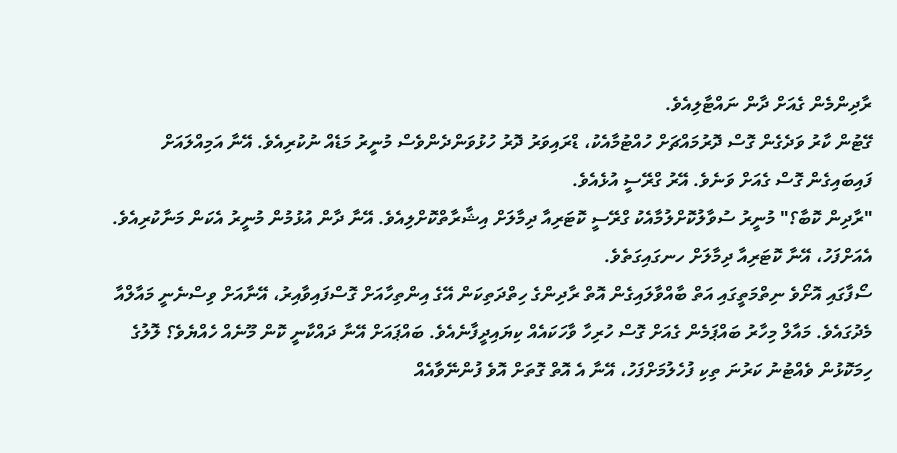ރާދިންމެން ގެއަށް ދާން ނައްޓާލިއެވެ.
ގޭޓުން ކާރު ވަދެގެން ގޮސް ދޮރުމައްޗަށް ހުއްޓުމާއެކު، ޑްރައިވަރު ދޮރު ހުޅުވަންދެންވެސް މުނީރު މަޑެއް ނުކުރިއެވެ. އޭނާ އަމިއްލައަށް ފައިބައިގެން ގޮސް ގެއަށް ވަނެވެ. އޭރު ގްރޭސީ އުޅެއެވެ.
"ރާދިން ކޮބާ؟" މުނީރު ސުވާލުކޮށްލުމާއެކު ގްރޭސީ ކޮޓަރިއާ ދިމާލަށް އިޝާރާތްކޮށްލިއެވެ. އޭނާ ދާން އުޅުމުން މުނީރު އެކަން މަނާކުރިއެވެ. އެއަށްފަހު، އޭނާ ކޮޓަރިއާ ދިމާލަށް ހނގައިގަތެވެ.
ސޯފާގައި އޮށޯވެ ނިތްމަތީގައި އަތް ބާއްވާލައިގެން އޮތް ރާދިންގެ ހިތްދަތިކަން އޭގެ އިންތިހާއަށް ގޮސްފައިވާއިރު، އޭނާއަށް ވިސްނެނީ މައާލްއާ މެދުގައެވެ. މައާލް މިހާރު ބައްޕަމެން ގެއަށް ގޮސް ހުރިހާ ވާހަކައެއް ކިޔައިދީފާނެއެވެ. ބައްޕައަށް އޭނާ ދައްކާނީ ކޮން މޫނެއް ހެއްޔެވެ؟ ލޮލުގެ ހިމަކޮޅުން ވެއްޓުނު ކަރުނަ ތިކި ފުހެލުމަށްފަހު، އޭނާ އެ އޮތް ގޮތަށް އޮވެ ފުންނޭވާއެއް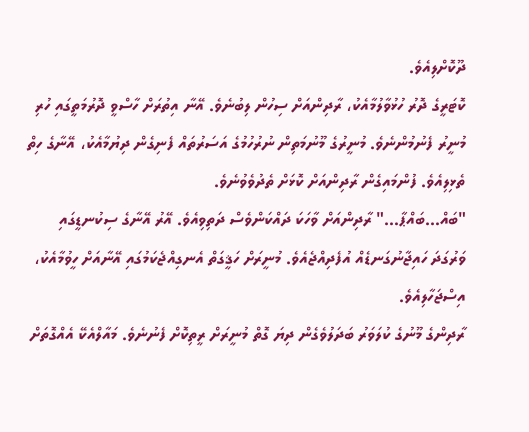ދޫކޮށްލިއެވެ.
ކޮޓަރީގެ ދޮރު ހުޅުވާލުމާއެކު، ރާދިންއަށް ސިހުން ލިބުނެވެ. އޭނާ އިތުރަށް ހާސްވީ ދޮރުމަތީގައި ހުރި މުނީރު ފެނުމުންނެވެ. މުނީރުގެ މޫނުމަތިން ނުރުހުމުގެ އަސަރުތައް ފެނިގެން ދިޔުމާއެކު، އޭނާގެ ހިތް ތެޅިލިއެވެ. ފުންމައިގެން ރާދިންއަށް ކޮޅަށް ތެދުވެވުނެވެ.
"ބައް…ބައްޕާ…" ރާދިންއަށް ވާހަކަ ދައްކަންވެސް ދަތިވިއެވެ. އޭރު އޭނާގެ ސިކުނޑީގައި ވަރުގަދަ ހައިޖާނުގަނޑެއް އުފެދިއްޖެއެވެ. މުނީރަށް ހަޤީގަތް އެނގިއްޖެކަމުގައި އޭނާއަށް ހީވުމާއެކު، އިސްޖަހާލިއެވެ.
ރާދިންގެ މޫނުގެ ކުލަވަރު ބަދަލުވެގެން ދިޔަ ގޮތް މުނީރަށް ރީތިކޮށް ފެނުނެވެ. މައާލްއެކޭ އެއްގޮތަށް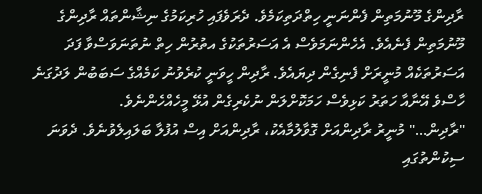ރާދިންގެ މޫނުމަތިން ފެންނަނީ ހިތްދަތިކަމެވެ. ދެރަވެފައި ހުރިކަމުގެ ނިޝާންތައް ރާދިންގެ މޫނުމަތިން ފެނެއެވެ. އެހެންނަމަވެސް އެ އަސަރުތަކުގެ އތުރުން ހިތް ނުތަނަވަސްވާ ފަދަ އަސަރުތަކެއް މުނީރަށް ފެނިގެން ދިޔައެވެ. ރާދިން ހީވަނީ ކުރެވުނު ކަމެއްގެ ސަބަބުން ލަދުގަނެ ހާސްވެ އޭނާއާ ހަތަރު ކަޅިވެސް ހަމަކޮށްލަން ނުކެރިގެން އުޅޭ މީހެއްހެންނެވެ.
"ރާދިން…" މުނީރު ރާދިންއަށް ގޮވާލުމާއެކު، ރާދިންއަށް އިސް އުފުލާ ބަލައިލެވުނެވެ. ދެވަނަ ސިކުންތުގައި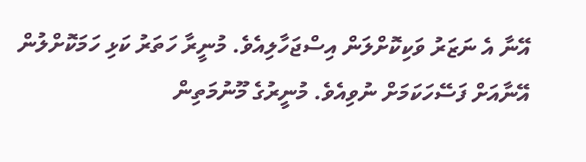އޭނާ އެ ނަޒަރު ވަކިކޮށްލަން އިސްޖަހާލިއެވެ. މުނީރާ ހަތަރު ކަޅި ހަމަކޮށްލުން އޭނާއަށް ފަސޭހަކަމަށް ނުވިއެވެ. މުނީރުގެ މޫނުމަތިން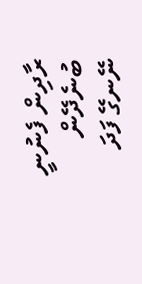ރާދިން ފެނުނީ ބުނެދޭން ނޭނގޭ ފަދަ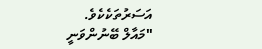އަސަރުތަކެކެވެ.
"މައާލް ބޭނުންވަނީ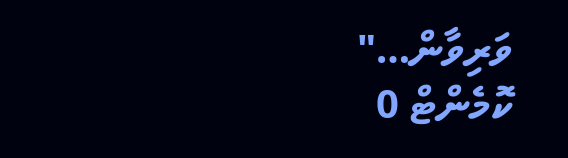ވަރިވާން…"
ކޮމެންޓް 0